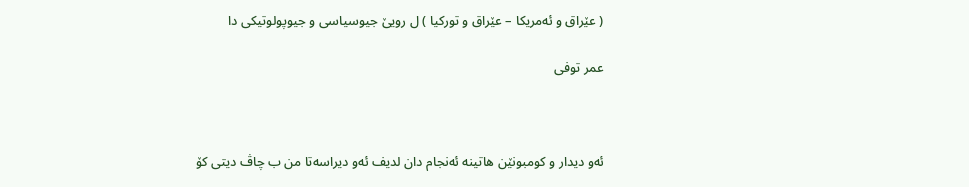( عێراق و ئه‌مریکا – عێراق و تورکیا ) ل رویێ جیوسیاسی و جیوپولوتیکی دا

عمر توفی



ئه‌و دیدار و کومبونێن هاتینه ئه‌نجام دان لدیف ئه‌و دیراسه‌تا من ب چاڤ دیتی کۆ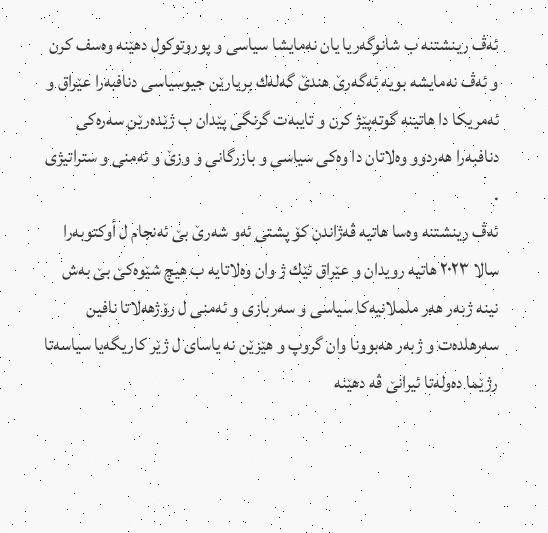ئه‌ڤ رینشتنه ب شانوگه‌ریا یان نه‌مایشا سیاسی و پوروتوکول دهێنه وه‌سف کرن و ئه‌ڤ نه‌مایشه بویه ئه‌گه‌رێ هندێ گه‌له‌ك بریارێن جیوسیاسی دنافبه‌را عێراق و ئه‌مریکا دا هاتینه گوته‌پێژ کرن و تایبه‌ت گرنگی پێدان ب ژێده‌رێن سه‌ره‌کی دنافبه‌را هه‌رد‌و‌و وه‌لاتان دا وه‌کی سیاسی و بازرگانی و وزێ و ئه‌منی و ستراتیژی .
ئه‌ڤ رینشتنه وه‌سا هاتیه ڤه‌ژاندن کۆ پشتی ئه‌و شه‌رێ بێ ئه‌نجام ل أوکتوبه‌را سالا ۲۰۲۳ هاتیه رویدان و عێراق ئێك ژ وان وه‌لاتایه ب هیچ شێوه‌کێ بێ به‌ش نینه ژبه‌ر هه‌ر ململانیه‌کا سیاسی و سه‌ربازی و ئه‌منی ل رۆژهه‌لاتا نافین سه‌رهلده‌ت و ژبه‌ر هه‌بوونا وان گروپ و هێزێن نه یاسای ل ژێر کاریگه‌‌یا سیاسه‌تا رژێما ده‌وله‌تا ئیرانێ ڤه دهێنه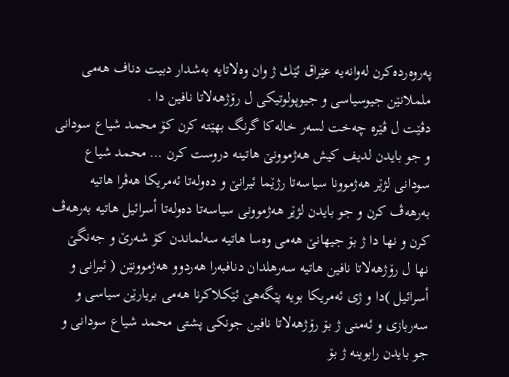په‌روه‌رده‌کرن له‌وانه‌یه عێراق ئێك ژ وان وه‌لاتایه به‌شدار دبیت دناف هه‌می ململانێن جیوسیاسی و جیوپولوتیکی ل رۆژهه‌لاتا نافین دا .
دڤێت ل ڤێره چه‌خت لسه‌ر خاله‌کا گرنگ بهێته کرن کۆ محمد شیاع سودانی و جو بایدن لدیف کیش هه‌ژموونێ هاتینه دروست کرن … محمد شیاع سودانی لژێر هه‌ژموونا سیاسه‌تا رژێما ئیرانێ و ده‌وله‌تا ئه‌مریکا هه‌ڤرا هاتیه به‌رهه‌ڤ کرن و جو بایدن لژێر هه‌ژموونی سیاسه‌تا ده‌وله‌تا أسرائیل هاتیه به‌رهه‌ڤ کرن و نها دا ژ بۆ جیهانێ هه‌می وه‌سا هاتیه سه‌لماندن کۆ شه‌رێ و جه‌نگێ نها ل رۆژهه‌لاتا نافین هاتیه سه‌رهلدان دنافبه‌را هه‌ردوو هه‌ژموونێن ( ئیرانی و أسرائیل )دا و ژی ئه‌مریکا بویه پێگه‌هێ ئێکلاکرنا هه‌می بریارێن سیاسی و سه‌ربازی و ئه‌منی ژ بۆ رۆژهه‌لاتا نافین جونکی پشتی محمد شیاع سودانی و جو بایدن رابوینه ژ بۆ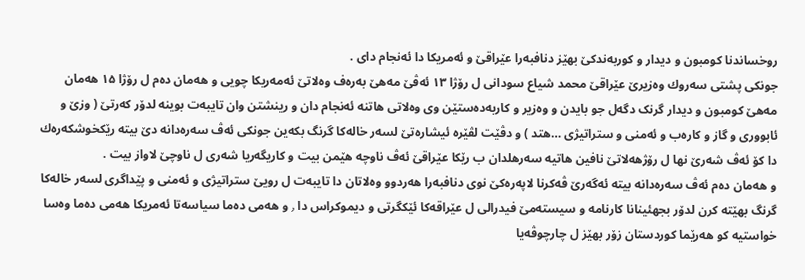روخساندنا کومبون و دیدار و کوربه‌ندکێ بهێز دنافبه‌را عێراقێ و ئه‌مریکا دا ئه‌نجام دای .
جونکی پشتی سه‌روك وه‌زیرێ عێراقێ محمد شیاع سودانی ل رۆژا ۱۳ ئه‌ڤێ مه‌هێ به‌ره‌ف وه‌لاتێ ئه‌مه‌ریکا چویی و هه‌مان ده‌م ل رۆژا ۱۵ هه‌مان مه‌هێ کومبون و دیدار گرنک دگه‌ل جو بایدن و وه‌زیر و کاربه‌ده‌ستێن وی وه‌لاتی هاتنه ئه‌نجام دان و رینشتن وان تایبه‌ت بوینه لدۆر که‌رتێ ( وزێ و ئابووری و گاز و کاره‌‌ب و ئه‌منی و ستراتیژی …هتد ) و دڤێت لڤێره ئیشاره‌تێ لسه‌ر خاله‌کا گرنگ بکه‌ین جونکی ئه‌ڤ سه‌ره‌دانه دێ بیته رێکخوشکه‌ره‌ك دا کۆ ئه‌ڤ شه‌رێ نها ل رۆژهه‌لاتێ نافین هاتیه سه‌رهلدان‌ ب رێکا عێراقێ ئه‌ڤ ناوچه هێمن بیت و کاریگه‌ریا شه‌ری ل ناوچێ لاواز بیت .
و هه‌مان ده‌م ئه‌ڤ سه‌ره‌دانه بیته ئه‌گه‌رێ ڤه‌کرنا لاپه‌ره‌کێ نوی دنافبه‌را هه‌ردوو وه‌لاتان دا تایبه‌ت ل رویێ ستراتیژی و ئه‌منی و پێداگری لسه‌ر خاله‌کا گرنگ بهێته کرن لدۆر بجهئینانا کارنامه و سیسته‌‌مێ فیدرالی ل عێراقه‌کا ئێکگرتی و دیموکراس دا ٫ و هه‌می ده‌ما سیاسه‌تا ئه‌مریکا هه‌می ده‌‌ما وه‌سا خواستیه کو هه‌رێما کوردستان زۆر بهێز ل چارچوڤه‌یا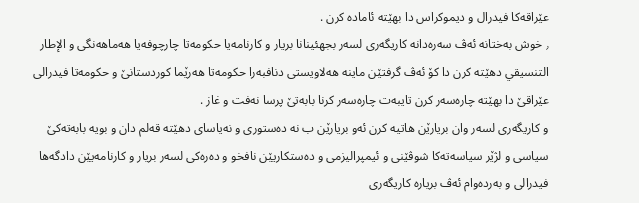عێراقه‌کا فیدرال و دیموکراس دا بهێته ئاماده کرن .
٫ خوش به‌ختانه ئه‌ڤ سه‌ره‌دانه کاریگه‌ری لسه‌ر بجهئینانا بریار و کارنامه‌یا حکومه‌تا چارچوفه‌یا هه‌ماهه‌نگی و الإطار التنسيقي دهێته کرن دا کۆ ئه‌ڤ گرفتێن ماینه هه‌لاویستی دنافبه‌را حکومه‌تا هه‌رێما کوردستانێ و حکومه‌تا فیدرالی عێراقێ دا بهێته چاره‌سه‌ر کرن تایبه‌ت چاره‌سه‌ر کرنا بابه‌تێ پرسا نه‌فت و غاز .
و کاریگه‌ری لسه‌ر وان بریارێن هاتیه‌ کرن ئه‌و بریارێن ب نه ده‌ستوری و نه‌یاسای دهێته قه‌لم دان و بویه بابه‌ته‌کێ سیاسی و لژێر سیاسه‌ته‌کا شوڤێنی و ئیمپرالیزمی و ده‌ستکاریێن نافخو و ده‌ره‌کی لسه‌ر بریار و کارنامه‌یێن دادگه‌ها فیدرالی و به‌رده‌وام ئه‌ڤ بریاره کاریگه‌ری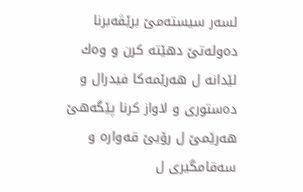لسه‌ر سیسته‌مێ برێڤه‌برنا ده‌وله‌تێ دهێته کرن و وه‌ك لێدانه ل هه‌رێمه‌کا فیدرال و ده‌ستوری و لاواز کرنا پێگه‌هێ هه‌رێمێ ل رۆیێ قه‌واره و سه‌قامگیری ل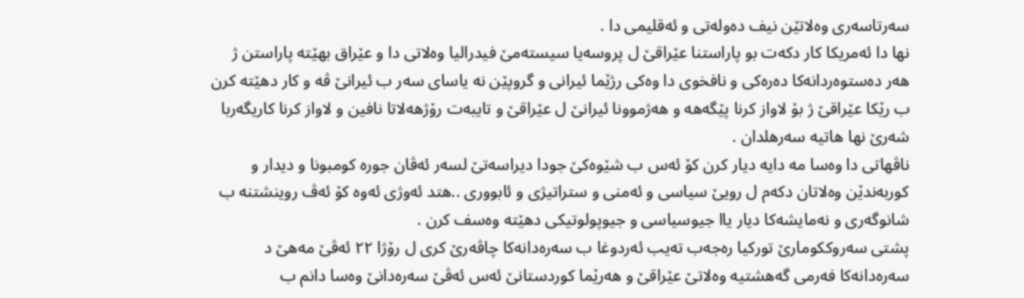سه‌رتاسه‌ری وه‌لاتێن نیف ده‌وله‌تی و ئه‌قلیمی دا .
نها دا ئه‌مریکا کار دکه‌ت بو پاراستنا عێراقێ ل پروسه‌یا سیسته‌مێ فیدرالیا وه‌لاتی دا و عێراق بهێته پاراستن ژ هه‌ر ده‌ستوه‌ردانه‌کا ده‌ره‌کی و نافخوی دا وه‌کی رژێما ئیرانی و گروپێن نه‌ یاسای سه‌ر ب ئیرانێ ڤه و کار دهێته کرن ب رێکا عێراقێ ژ بۆ لاواز کرنا پێگه‌هه و هه‌ژموونا ئیرانێ ل عێراقێ و تایبه‌ت رۆژهه‌لاتا نافین و لاواز کرنا کاریگه‌ربا شه‌رێ نها هاتیه سه‌رهلدان .
ناڤهاتی دا وه‌سا مه دایه دیار کرن کۆ ئه‌س ب شێوه‌کێ جودا دیراسه‌تێ لسه‌ر ئه‌ڤان جوره کومبونا و دیدار و کوربه‌ندێن وه‌لاتان دکه‌م ل رویێ سیاسی و ئه‌منی و ستراتیژی و ئابووری ..هتد ئه‌و‌ژی ئه‌وه کۆ ئه‌ڤ روینشتنه ب شانوگه‌ری و نه‌مایشه‌کا دیار یاا جیوسیاسی و جیوپولوتیکی دهێته وه‌سف کرن .
پشتی سه‌روککومارێ تورکیا ره‌جه‌ب ته‌یب ئه‌ردوغا ب سه‌ره‌دانه‌کا چاڤه‌رێ کری ل رۆژا ۲۲ ئه‌ڤێ مه‌هێ د سه‌ره‌دانه‌کا فه‌رمی گه‌هشتیه وه‌لاتێ عێراقێ و هه‌رێما کوردستانێ ئه‌س ئه‌ڤێ سه‌ره‌دانێ وه‌سا دانم ب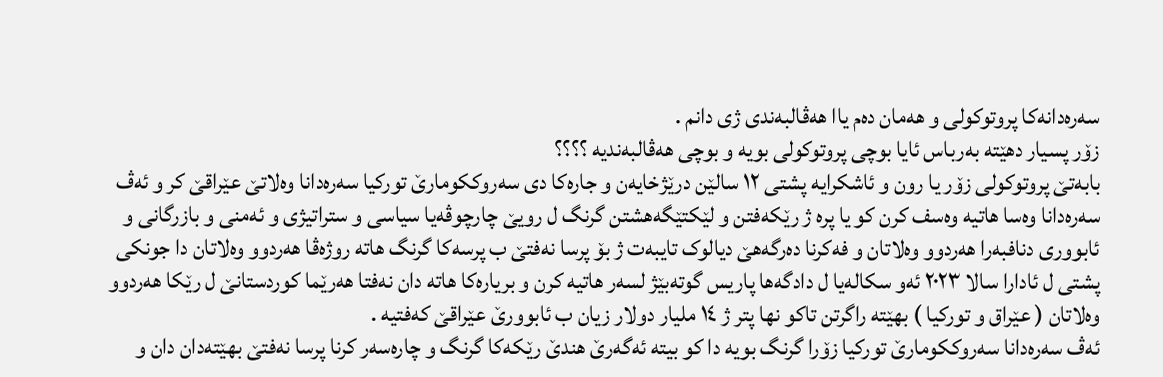سه‌ره‌دانه‌کا پروتوکولی و هه‌مان ده‌م یاا هه‌ڤالبه‌ندی ژی دانم .
زۆر پسیار دهێته به‌رباس ئایا بوچی پروتوکولی بویه و بوچی هه‌ڤالبه‌ندیه ؟؟؟؟
بابه‌تێ پروتوکولی زۆر یا رون و ئاشکرایه پشتی ۱۲ سالێن درێژخایه‌ن و جاره‌کا دی سه‌روککومارێ تورکیا سه‌ره‌دانا وه‌لاتێ عێراقێ کر و ئه‌ڤ سه‌ره‌دانا وه‌سا هاتیه وه‌سف کرن کو یا پره ژ‌ رێکه‌فتن و لێکتێگه‌هشتن گرنگ ل رویێ چارچوڤه‌یا سیاسی و ستراتیژی و ئه‌منی و بازرگانی و ئابووری دنافبه‌را هه‌ردوو وه‌لاتان و فه‌کرنا ده‌رگه‌هێ دیالوک تایبه‌ت ژ بۆ پرسا نه‌فتێ ب پرسه‌کا گرنگ هاته روژه‌ڤا هه‌ردوو وه‌لاتان دا جونکی پشتی ل ئادارا سالا ۲۰۲۳ ئه‌و سکاله‌یا ل دادگه‌ها پاریس گوته‌بێژ لسه‌ر هاتیه کرن و بریاره‌كا هاته دان نه‌فتا هه‌رێما کوردستانێ ل رێکا هه‌رد‌وو وه‌لاتان ( عێراق و تورکیا ) بهێته راگرتن تاکو نها پتر ژ ١٤ ملیار دولار زیان ب ئابوورێ عێراقێ که‌فتیه .
ئه‌ڤ سه‌ره‌دانا سه‌روککومارێ تورکیا زۆرا گرنگ بویه دا کو بیته ئه‌گه‌رێ هندێ رێکه‌کا گرنگ و چاره‌سه‌ر کرنا پرسا نه‌فتێ بهێته‌دان دان و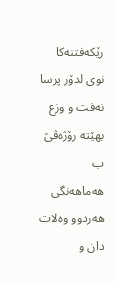رێکه‌فتنه‌کا نوی لدۆر پرسا نه‌فت و وزع بهێته رۆژه‌ڤێ ب هه‌ماهه‌نگی هه‌ردوو وه‌لات دان و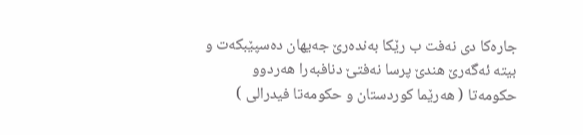جاره‌کا دی نه‌فت ب رێکا به‌نده‌رێ جه‌یهان ده‌سپێبکه‌ت و بیته ئه‌گه‌رێ هندێ پرسا نه‌فتێ دنافبه‌را هه‌ردوو حکومه‌تا ( هه‌رێما کوردستان و حکومه‌تا فیدرالی )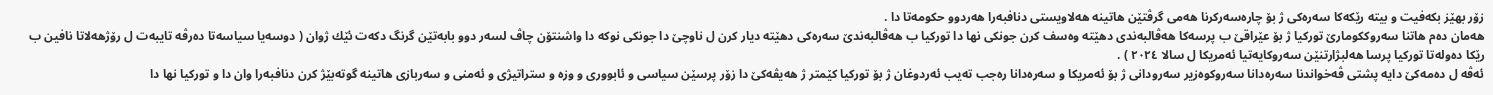زۆر بهێز بکه‌فیت و بیته رێکه‌کا سه‌ره‌کی ژ بۆ چاره‌سه‌رکرنا هه‌می گرڤتێن هاتینه هه‌لاویستی دنافبه‌را هه‌ردوو حکومه‌تا دا .
هه‌مان ده‌م هاتنا سه‌روککومارێ تورکیا ژ بۆ عێراقێ ب پرسه‌کا هه‌ڤالبه‌ندی دهێته وه‌سف کرن جونکی نها دا تورکیا ب هه‌ڤالبه‌ندێ سه‌ره‌کی دهێته دیار کرن ل ناوچێ دا جونکی نوکه دا واشنتۆن چاڤ لسه‌ر دوو بابه‌تێن گرنگ دکه‌ت ئێك ژوان ( دوسه‌یا سیاسه‌تا ده‌رڤه تایبه‌ت ل رۆژهه‌لاتا نافین ب رێکا ده‌وله‌تا تورکیا ‌پرسا هه‌لبژارتنێن سه‌روکایه‌تیا ئه‌مریکا ل سالا ٢٠٢٤ ) .
ئه‌ڤه ل ده‌مه‌کێ دایه پشتی ڤه‌خواندنا سه‌ره‌دانا سه‌روکوه‌زیر سه‌رودانی ژ بۆ ئه‌مریکا و سه‌ره‌دانا ره‌جب ته‌یب ئه‌ردوغان ژ بۆ تورکیا کێمتر ژ هه‌یڤه‌کێ دا زۆر پرسێن سیاسی و ئابووری و وزه و ستراتیژی و ئه‌منی و سه‌ربازی هاتینه گوته‌بێژ کرن دنافبه‌را وان دا و تورکیا نها دا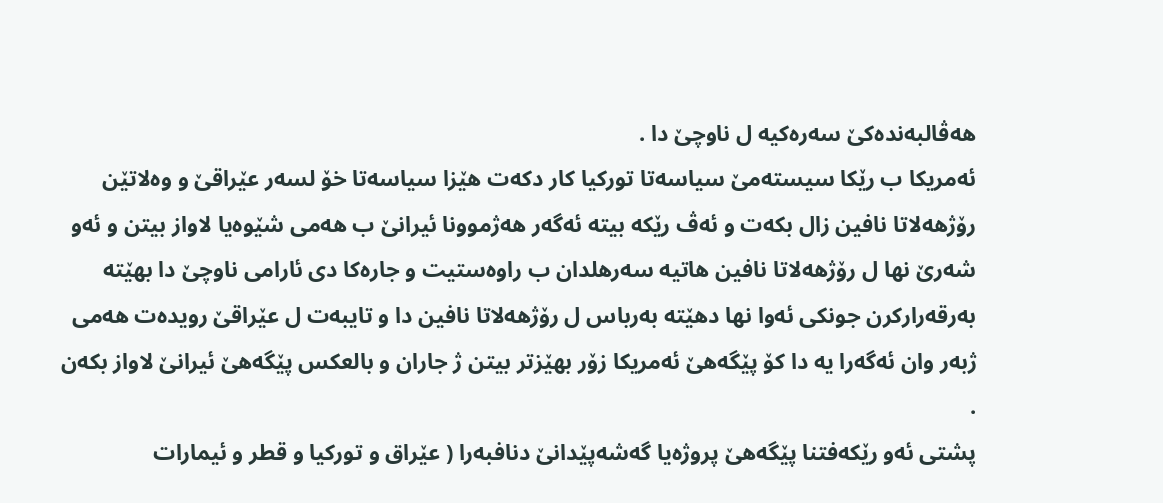هه‌ڤالبه‌نده‌کێ سه‌ره‌کیه ل ناوچێ دا .
ئه‌مریکا ب رێکا سیسته‌مێ سیاسه‌تا تورکیا کار دکه‌ت هێزا سیاسه‌تا خۆ لسه‌ر عێراقێ و وه‌لاتێن رۆژهه‌لاتا نافین زال بکه‌ت و ئه‌ڤ رێکه‌ بیته ئه‌گه‌ر هه‌ژموونا ئیرانێ ب هه‌می شێوه‌یا لاواز بیتن و ئه‌و شه‌رێ نها ل رۆژهه‌لاتا نافین هاتیه سه‌رهلدان ب راوه‌ستیت و جاره‌کا دی ئارامی ناوچێ دا بهێته به‌رقه‌رارکرن جونکی ئه‌وا نها دهێته به‌رباس ل رۆژهه‌لاتا نافین دا و تایبه‌ت ل عێراقێ رویده‌ت هه‌می ژبه‌ر وان ئه‌گه‌را یه دا کۆ پێگه‌هێ ئه‌مریکا زۆر بهێزتر بیتن ژ جاران و بالعکس پێگه‌هێ ئیرانێ لاواز بکه‌ن .
پشتی ئه‌و رێکه‌فتنا پێگه‌هێ پروژه‌یا گه‌شه‌پێدانێ دنافبه‌را ( عێراق و تورکیا و قطر و ئیمارات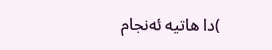)دا هاتیه ئه‌نجام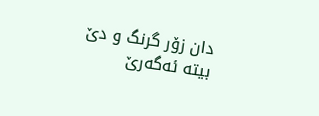دان زۆر گرنگ و دێ بیته ئه‌گه‌رێ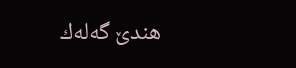هندێ گه‌له‌ك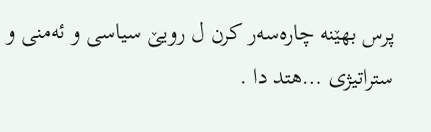پرس بهێنه چاره‌سه‌ر کرن ل رویێ سیاسی و ئه‌منی و ستراتیژی …هتد دا .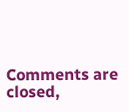Comments are closed,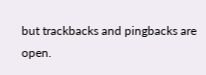but trackbacks and pingbacks are open.